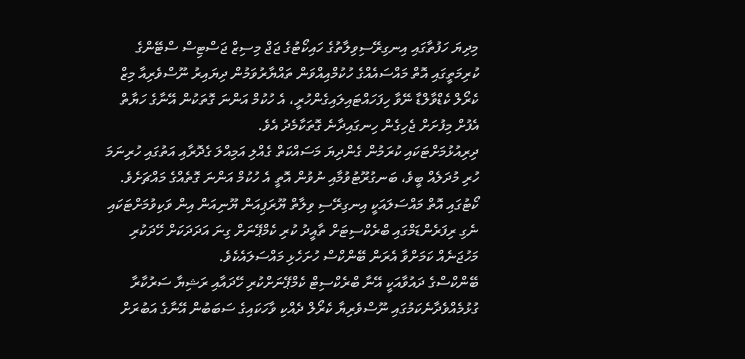މިދިޔަ ހަފުތާގައި އިނގިރޭސިވިލާތުގެ ހައިކޯޓުގެ ޖަޖް މިސިޒް ޖަސްޓިސް ސްޓޭންގެ ކުރިމަތީގައި އޮތް މައްސައެއްގެ ހުކުމްއިއްވަން ތައްޔާރުވަމުން ދިޔައިރު ނޫސްވެރިއާ މިޒް ކެރޯލް ކެޑްވާލްޑާ ނޭވާ ހިފަހައްޓައިލައިގެންހުރީ، އެ ހުކުމް އަންނަ ގޮތަކުން އޭނާގެ ހަޔާތް އެފުށް މިފުށަށް ޖެހިގެން ހިނގައިދާނެ ގޮތަކާމެދު އެވެ.
ދިރިއުޅުމަށްޓަކައި ކުރަމުން ގެންދިޔަ މަސައްކަތް ގެއްލި އަމިއްލަ ގެދޮރާއި އަތުގައި ހުރިނަމަ ހުރި މުދަލެއް ބީވެ، ބަނގުރޫޓުވުމާއި ނުވުން އޮތީ އެ ހުކުމް އަންނަ ގޮތެއްގެ މައްޗަށެވެ.
ކޯޓުގައި އޮތް މައްސަލައަކީ އިނގިރޭސި ވިލާތް ޔޫރަޕިއަން ޔޫނިއަން އިން ވަކިވުމަށްޓަކައި ނެގި ރިފަރެންޑަމްގައި ބްރެކްސިޓަށް ތާއީދު ކުރި ކެމްޕޭނަށް ގިނަ އަދަދަކަށް ހޭދަކުރި މަހުޖަނެއް ކަމަށްވާ އެރަން ބޭންކްސް ހުށަހެޅި މައްސަލައެކެވެ.
ބޭންކްސްގެ ދައުވާއަކީ އޭނާ ބްރެކްސިޓް ކެމްޕޭނަށްކުރި ހޭދައާއި ރަޝިޔާ ސަރުކާރާ ގުޅުމެއްވެދާނެކަމުގައި ނޫސްވެރިޔާ ކެރޯލް ދެއްކި ވާހަކައިގެ ސަބަބުން އޭނާގެ އަބުރަށް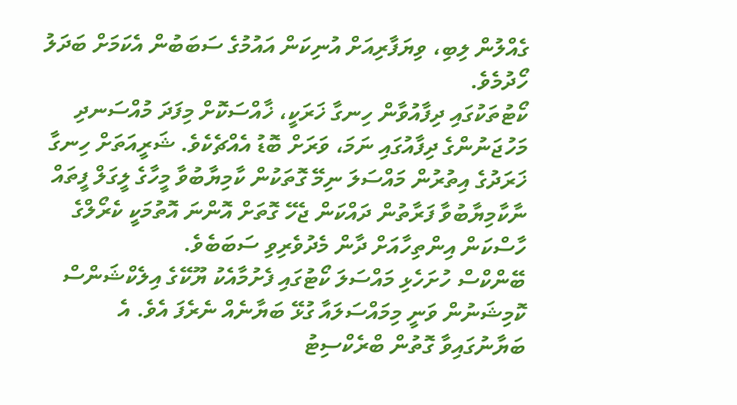ގެއްލުން ލިބި، ވިޔަފާރިއަށް އުނިކަން އައުމުގެ ސަބަބުން އެކަމަށް ބަދަލު ހޯދުމެވެ.
ކޯޓުތަކުގައި ދިފާއުވާން ހިނގާ ޚަރަކީ، ޚާއްސަކޮށް މިފަދަ މުއްސަނދި މަހުޖަނުންގެ ދިފާއުގައި ނަމަ، ވަރަށް ބޮޑު އެއްޗެކެވެ. ޝަރީއަތަށް ހިނގާ ޚަރަދުގެ އިތުރުން މައްސަލަ ނިމޭ ގޮތަކުން ކާމިޔާބުވާ މީހާގެ ލީގަލް ފީތައް ނާކާމިޔާބުވާ ފަރާތުން ދައްކަން ޖެހޭ ގޮތަށް އޮންނަ އޮތުމަކީ ކެރޯލްގެ ހާސްކަން އިންތިހާއަށް ދާން މެދުވެރިވި ސަބަބެވެ.
ބޭންކްސް ހުށަހެޅި މައްސަލަ ކޯޓުގައި ފެށުމާއެކު ޔޫކޭގެ އިލެކްޝަންސް ކޮމިޝަނުން ވަނީ މިމައްސަލައާ ގުޅޭ ބަޔާނެއް ނެރެފަ އެވެ. އެ ބަޔާނުގައިވާ ގޮތުން ބްރެކްސިޓު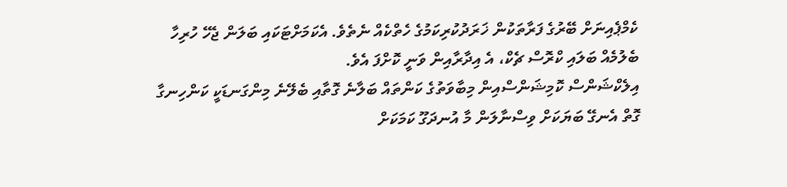ކެމްޕެއިނަށް ބޭރުގެ ފަރާތަކުން ޚަރަދުކުރިކަމުގެ ހެތްކެއް ނެތެވެ. އެކަމަށްޓަކައި ބަލަން ޖެހޭ ހުރިހާ ބެލުމެއް ބަލައި ކްރޮސް ޗެކް، އެ އިދާރާއިން ވަނީ ކޮށްފަ އެވެ.
އިލެކްޝަންސް ކޮމިޝަންސްއިން މިބާވަތުގެ ކަންތައް ބަލާނެ ގޮތާއި ބެލޭނެ މިންގަނޑަކީ ކަންހިނގާ ގޮތް އެނގޭ ބަޔަކަށް ވިސްނާލަން މާ އުނދަގޫ ކަމަކަށް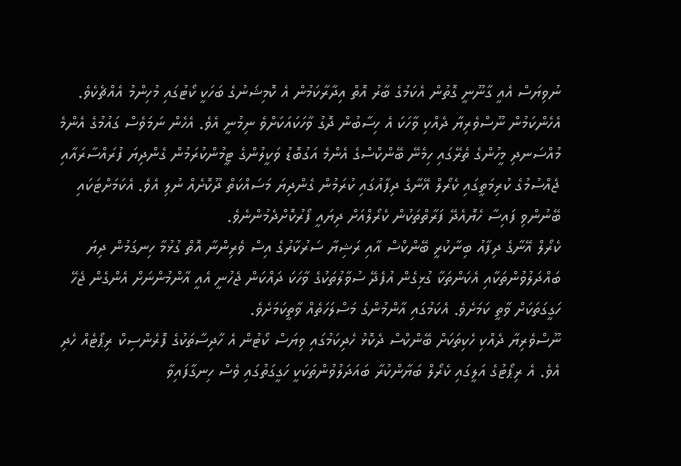ނުވިޔަސް އެއީ ގާނޫނީ ގޮތުން އެކަމުގެ ބާރު އޮތް އިދާރާކަމުން އެ ކޮމިޝަނުގެ ބަހަކީ ކޯޓުގައި މުހިންމު އެއްޗެކެވެ. އެހެންކަމުން ނޫސްވެރިޔާ ދެއްކި ވާހަކަ އެ ހިސާބުން ދޮގު ވާހަކައަކަށްވެ ނިމުނީ އެވެ. އެހެން ނަމަވެސް ގައުމުގެ އެންމެ މުއްސަނދި މީހުންގެ ތެރޭގައި ހިމެނޭ ބޭންކްސްގެ އެންމެ އަގުބޮޑު ވަކީލުންގެ ޓީމުންކުރަމުން ގެންދިޔަ ފުރައްސާރައާއި ޖެއްސުމުގެ ކުރިމަތީގައި ކެރޯލް އޭނާގެ ދިފާއުގައި ކުރަމުން ގެންދިޔަ މަސައްކަތް ދޫކޮށެއް ނުލި އެވެ. އެކަމަށްޓަކައި ބޭނުންވި ފައިސާ ހެޔޮއެދޭ ފަރާތްތަކުން ކެރޯލްއަށް ދިޔައީ ފޯރުކޮށްދެމުންނެވެ.
ކެރޯލް އޭނާގެ ދިފާއު ބިނާކުރީ ބޭންކްސް އާއި ރަޝިޔާ ސަރުކާރުގެ އިސް ވެރިންނާ އޮތް ގުޅުމާ ހިނގަމުން ދިޔަ ބައްދަލުވުންތަކާއި އެކަންތަކާ ގުޅިގެން އުފެދޭ ސުވާލުތަކުގެ ވާހަކަ ދައްކަން ޖެހުނީ އެއީ އާންމުންނަށް އެންގެން ޖެހޭ ހަގީގަތަކަށް ވާތީ ކަމަށެވެ. އެކަމުގައި އާންމުންގެ މަސްލަހަތެއް ވާތީކަމަށެވެ.
ނޫސްވެރިޔާ ދެއްކި ހެކިތަކަށް ބޭންކްސް ދެކޮޅު ހެދިކަމުގައި ވިޔަސް ކޯޓުން އެ ހާދިސާތަކުގެ ފޮރެންސިކް ރިޕޯޓެއް ހެދި އެވެ. އެ ރިޕޯޓުގެ އަލީގައި ކެރޯލް ބަޔާންކުރާ ބައަދަލުވުންތަކަކީ ހަގީގަތުގައި ވެސް ހިނގާފައިވާ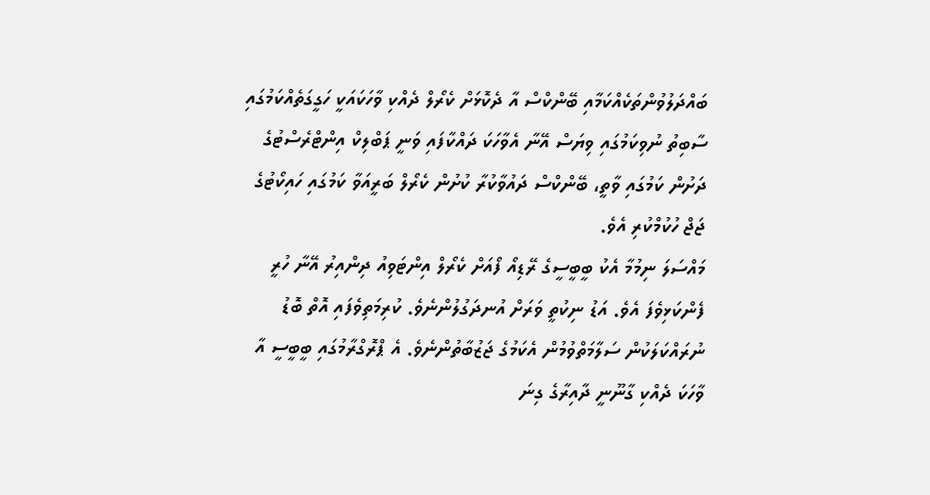ބައްދަލުވުންތަކެއްކަމާއި ބޭންކްސް އާ ދެކޮޅަށް ކެރޯލް ދެއްކި ވާހަކައަކީ ހަގީގަތެއްކަމުގައި ސާބިތު ނުވިކަމުގައި ވިޔަސް އޭނާ އެވާހަކަ ދައްކާފައި ވަނީ ޕަބްލިކް އިންޓްރެސްޓުގެ ދަށުން ކަމުގައި ވާތީ، ބޭންކްސް ދައުވާކުރާ ކުށުން ކެރޯލް ބަރީއަވާ ކަމުގައި ހައިކޯޓުގެ ޖަޖް ހުކުމްކުރި އެވެ.
މައްސަލަ ނިމުމާ އެކު ބީބީސީގެ ރޭޑިއޯ ފޯއަށް ކެރޯލް އިންޓަވިއު ދިންއިރު އޭނާ ހުރީ ފެންކަޅިވެފަ އެވެ. އަޑު ނިކުތީ ވަރަށް އުނދަގުލުންނެވެ. ކުރިމަތިވެފައި އޮތް ބޮޑު ނުރައްކަލަކުން ސަލާމަތްވުމުން އެކަމުގެ ޖަޒުބާތުންނެވެ. އެ ޕްރޮގްރާމުގައި ބީބީސީ އާ ވާހަކަ ދެއްކި ގާނޫނީ ދާއިރާގެ ގިނަ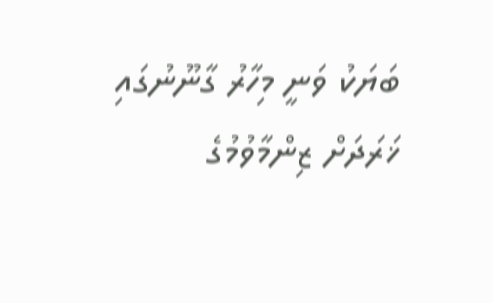ބަޔަކު ވަނީ މިހާރު ގާނޫނުގައި ޚަރަދަށް ޒިންމާވުމުގެ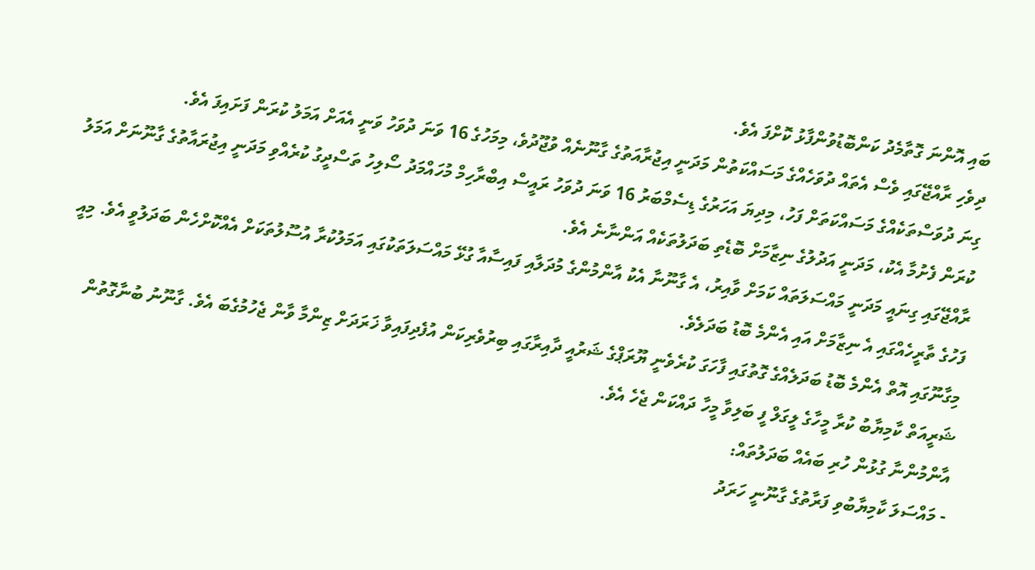ބައި އޮންނަ ގޮތާމެދު ކަންބޮޑުވުންފާޅު ކޮށްފަ އެވެ.
ދިވެހި ރާއްޖޭގައި ވެސް އެތައް ދުވަހެއްގެ މަސައްކަތުން މަދަނީ އިޖުރާއަތުގެ ގާނޫނެއް ވުޖޫދުވެ، މިމަހުގެ 16 ވަނަ ދުވަހު ވަނީ އެއަށް އަމަލު ކުރަން ފަށައިފަ އެވެ.
ގިނަ ދުވަސްތަކެއްގެ މަސައްކަތަށް ފަހު، މިދިޔަ އަހަރުގެ ޑިސެމްބަރު 16 ވަނަ ދުވަހު ރައީސް އިބްރާހިމް މުހައްމަދު ސޯލިހު ތަސްދީގު ކުރެއްވި މަދަނީ އިޖުރައާތުގެ ގާނޫނަށް އަމަލު ކުރަން ފެށުމާ އެކު، މަދަނީ އަދުލުގެ ނިޒާމަށް ބޮޑެތި ބަދަލުތަކެއް އަންނާނެ އެވެ.
ރާއްޖޭގައި ގިނައީ މަދަނީ މައްސަލަތައް ކަމަށް ވާއިރު، އެ ގާނޫނާ އެކު އާންމުންގެ މުދަލާއި ފައިސާއާ ގުޅޭ މައްސަލަތަކުގައި އަމަލުކުރާ އުސޫލުތަކަށް އެއްކޮށްހެން ބަދަލުވީ އެވެ. މިއީ ފަހުގެ ތާރީހެއްގައި އެ ނިޒާމަށް އައި އެންމެ ބޮޑު ބަދަލެވެ.
މިގާނޫގައި އޮތް އެންމެ ބޮޑު ބަދަލެއްގެ ގޮތުގައި ފާހަގަ ކުރެވެނީ ޔޫރަޕްގެ ޝަރުއީ ދާއިރާގައި ބިރުވެރިކަން އުފެދިފައިވާ ޚަރަދަށް ޒިންމާ ވާން ޖެހުމުގެބަ އެވެ. ގާނޫނު ބުނާގޮތުން ޝަރީއަތް ކާމިޔާބު ކުރާ މީހާގެ ލީގަލް ފީ ބަލިވާ މީހާ ދައްކަން ޖެހެ އެވެ.
އާންމުންނާ ގުޅުން ހުރި ބައެއް ބަދަލުތައް:
- މައްސަލަ ކާމިޔާބުވި ފަރާތުގެ ގާނޫނީ ހަރަދު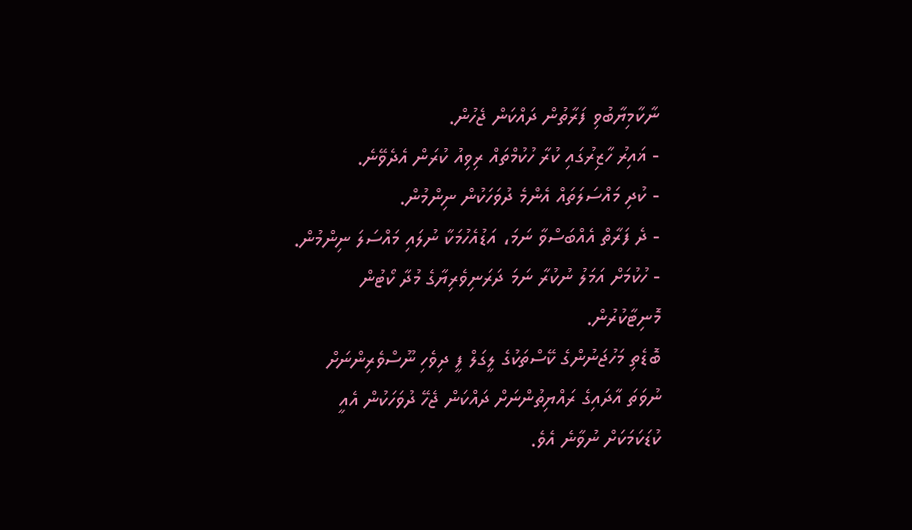ނާކާމިޔާބުވި ފަރާތުން ދައްކަން ޖެހުން.
- ޣައިރު ހާޒިރުގައި ކުރާ ހުކުމްތައް ރިވިއު ކުރަން އެދެވޭނެ.
- ކުދި މައްސަލަތައް އެންމެ ދުވަހަކުން ނިންމުން.
- ދެ ފަރާތް އެއްބަސްވާ ނަމަ، އަޑުއެހުމަކާ ނުލައި މައްސަލަ ނިންމުން.
- ހުކުމަށް އަމަލު ނުކުރާ ނަމަ ދަރަނިވެރިޔާގެ މުދާ ކޯޓުން މޮނިޓާކުރުން.
ބޮޑެތި މަހުޖަނުންގެ ކޭސްތަކުގެ ލީގަލް ފީ ދިވެހި ނޫސްވެރިންނަށް ނުވަތަ އާދައިގެ ރައްޔިތުންނަށް ދައްކަން ޖެހޭ ދުވަހަކުން އެއީ ކުޑަކަމަކަށް ނުވާނެ އެވެ.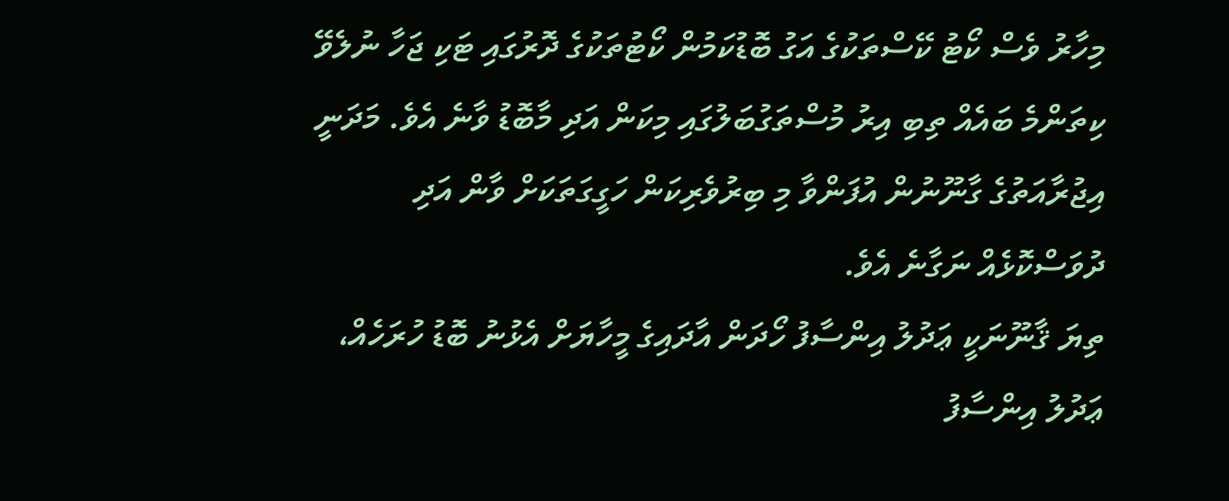މިހާރު ވެސް ކޯޓު ކޭސްތަކުގެ އަގު ބޮޑުކަމުން ކޯޓުތަކުގެ ދޮރުގައި ޓަކި ޖަހާ ނުލެވޭ ކިތަންމެ ބައެއް ތިބި އިރު މުސްތަގުބަލުގައި މިކަން އަދި މާބޮޑު ވާނެ އެވެ. މަދަނީ އިޖުރާއަތުގެ ގާނޫނުން އުފަންވާ މި ބިރުވެރިކަން ހަގީގަތަކަށް ވާން އަދި ދުވަސްކޮޅެއް ނަގާނެ އެވެ.
ތިޔަ ޤާނޫނަކީ ޢަދުލު އިންސާފު ހޯދަން އާދައިގެ މީހާޔަށް އެޅުނު ބޮޑު ހުރަހެއް، ޢަދުލު އިންސާފު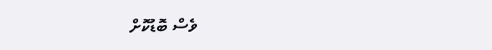ވެސް ބޮޑުކޮށް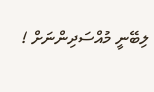ލިބޭނީ މުއްސަދިންނަށް !